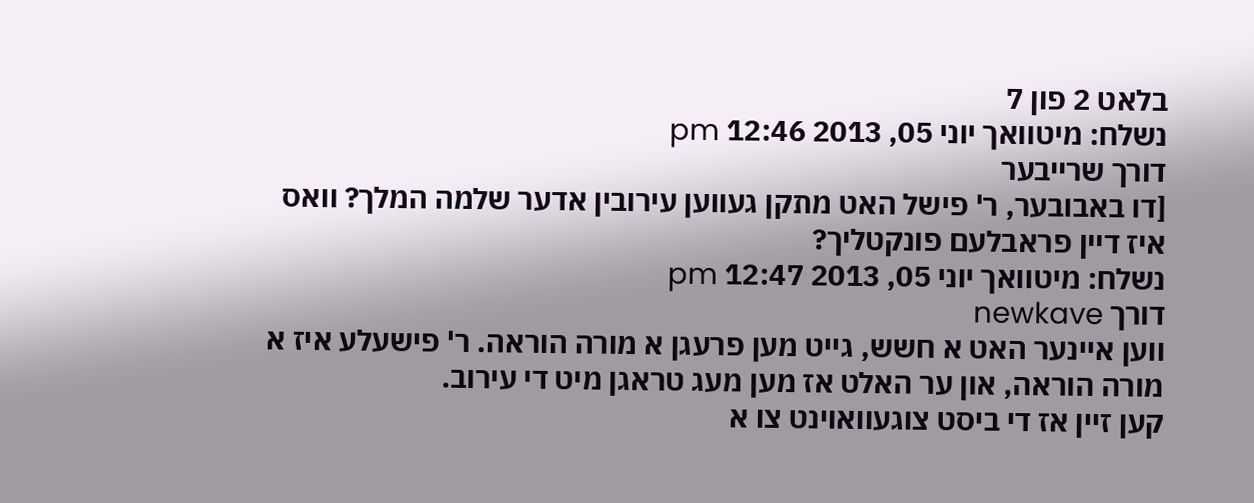בלאט 2 פון 7
נשלח: מיטוואך יוני 05, 2013 12:46 pm
דורך שרייבער
[דו באבובער, ר' פישל האט מתקן געווען עירובין אדער שלמה המלך? וואס איז דיין פראבלעם פונקטליך?
נשלח: מיטוואך יוני 05, 2013 12:47 pm
דורך newkave
ווען איינער האט א חשש, גייט מען פרעגן א מורה הוראה. ר' פישעלע איז א מורה הוראה, און ער האלט אז מען מעג טראגן מיט די עירוב.
קען זיין אז די ביסט צוגעוואוינט צו א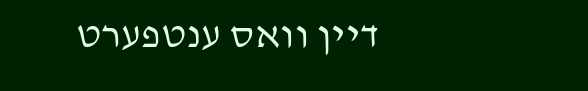דיין וואס ענטפערט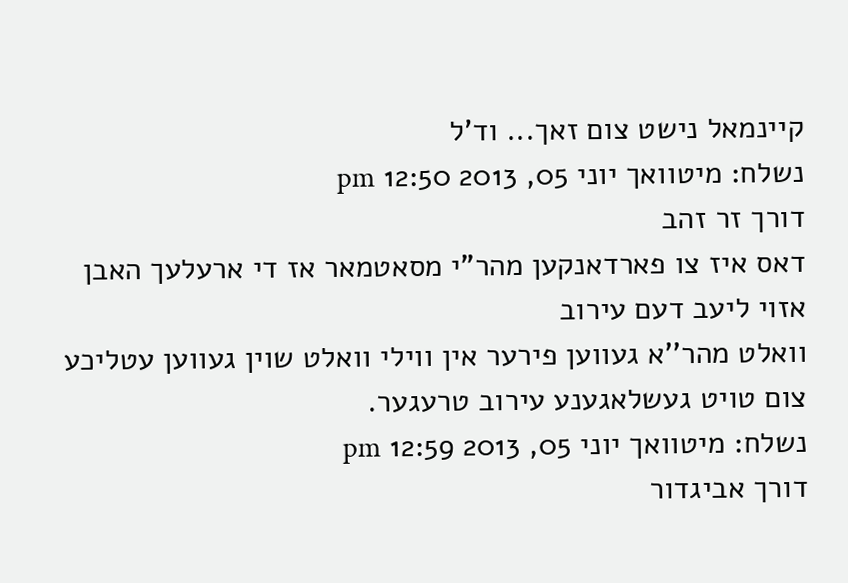קיינמאל נישט צום זאך... וד'ל
נשלח: מיטוואך יוני 05, 2013 12:50 pm
דורך זר זהב
דאס איז צו פארדאנקען מהר"י מסאטמאר אז די ארעלעך האבן אזוי ליעב דעם עירוב
וואלט מהר''א געווען פירער אין ווילי וואלט שוין געווען עטליכע צום טויט געשלאגענע עירוב טרעגער.
נשלח: מיטוואך יוני 05, 2013 12:59 pm
דורך אביגדור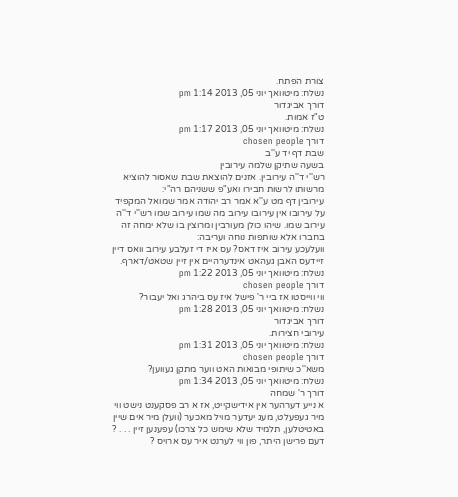צורת הפתח.
נשלח: מיטוואך יוני 05, 2013 1:14 pm
דורך אביגדור
ט"ז אמות.
נשלח: מיטוואך יוני 05, 2013 1:17 pm
דורך chosen people
שבת דף יד ע''ב
בשעה שתיקן שלמה עירובין
רש''י ד''ה עירובין. אזנים להוצאת שבת שאסור להוציא מרשותו לרשות חבירו ואע"פ ששניהם רה"י:
עירובין דף מט ע''א אמר רב יהודה אמר שמואל המקפיד על עירובו אין עירובו עירוב מה שמו עירוב שמו רש''י ד''ה עירוב שמו. שיהו כולן מעורבין ומרוצין בו שלא ימחה זה בחברו אלא שותפות נוחה ועריבה:
וועלעכע עירוב איז דאס? עס איז די זעלבע עירוב וואס דיין זיידעס האבן געהאט אינדערהיים אין זיין שטאט/דארף.
נשלח: מיטוואך יוני 05, 2013 1:22 pm
דורך chosen people
ווי ווייסטו אז ביי ר' פישל איז עס ביהרג ואל יעבור?
נשלח: מיטוואך יוני 05, 2013 1:28 pm
דורך אביגדור
עירובי חצירות.
נשלח: מיטוואך יוני 05, 2013 1:31 pm
דורך chosen people
משא''כ שיתופי מבואות האט ווער מתקן געווען?
נשלח: מיטוואך יוני 05, 2013 1:34 pm
דורך ר' שמחה
א נייע דערהער אין אידישקייט, אז א רב פסקענט נישט ווי מיר געפעלט, מעג יעדער מויל מאכער (וועלן מיר אים שיין באטיטלען, תלמיד שלא שימש כל צרכו) עפענען זיין . . . ?
דעם פרישן היתר, פון ווי לערנט איר עס ארויס ?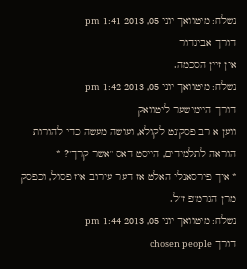נשלח: מיטוואך יוני 05, 2013 1:41 pm
דורך אביגדור
אין זיין הסכמה.
נשלח: מיטוואך יוני 05, 2013 1:42 pm
דורך היימישער ליטוואק
ווען א רב פסק'נט לקולא, ועושה מעשה כדי להורות הוראה לתלמידים, הייסט דאס "אשר קרך"? *
* איך פירסאנלי האלט אז דער עירוב איז פסול, וכפסק מרן הגרמ"פ ז"ל.
נשלח: מיטוואך יוני 05, 2013 1:44 pm
דורך chosen people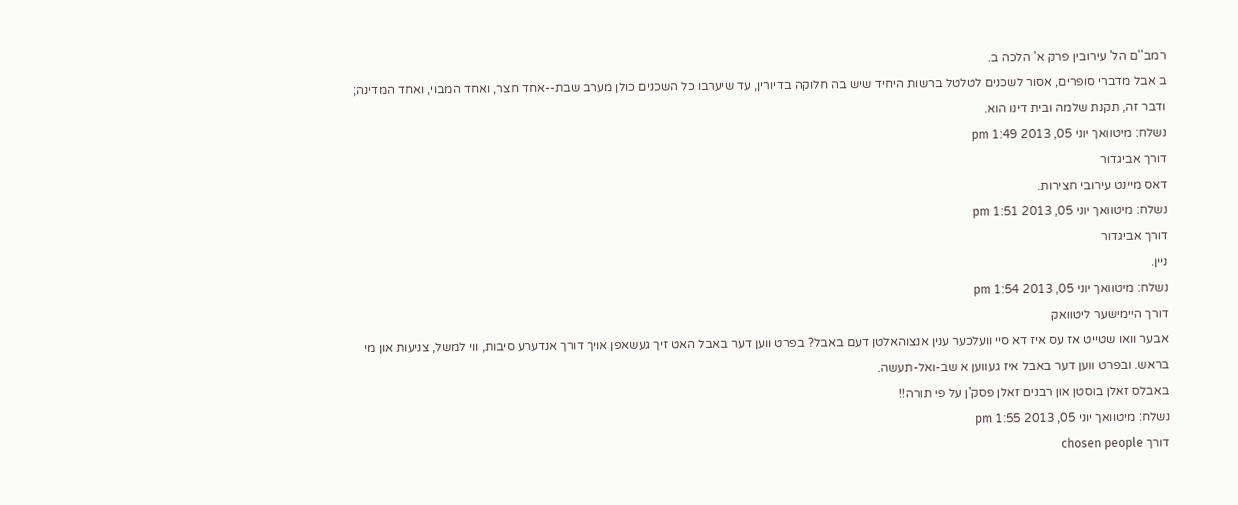רמב''ם הל' עירובין פרק א' הלכה ב.
ב אבל מדברי סופרים, אסור לשכנים לטלטל ברשות היחיד שיש בה חלוקה בדיורין, עד שיערבו כל השכנים כולן מערב שבת--אחד חצר, ואחד המבוי, ואחד המדינה; ודבר זה, תקנת שלמה ובית דינו הוא.
נשלח: מיטוואך יוני 05, 2013 1:49 pm
דורך אביגדור
דאס מיינט עירובי חצירות.
נשלח: מיטוואך יוני 05, 2013 1:51 pm
דורך אביגדור
ניין.
נשלח: מיטוואך יוני 05, 2013 1:54 pm
דורך היימישער ליטוואק
אבער וואו שטייט אז עס איז דא סיי וועלכער ענין אנצוהאלטן דעם באבל? בפרט ווען דער באבל האט זיך געשאפן אויך דורך אנדערע סיבות, ווי למשל, צניעות און מי בראש. ובפרט ווען דער באבל איז געווען א שב-ואל-תעשה.
באבלס זאלן בוסטן און רבנים זאלן פסק'ן על פי תורה!!
נשלח: מיטוואך יוני 05, 2013 1:55 pm
דורך chosen people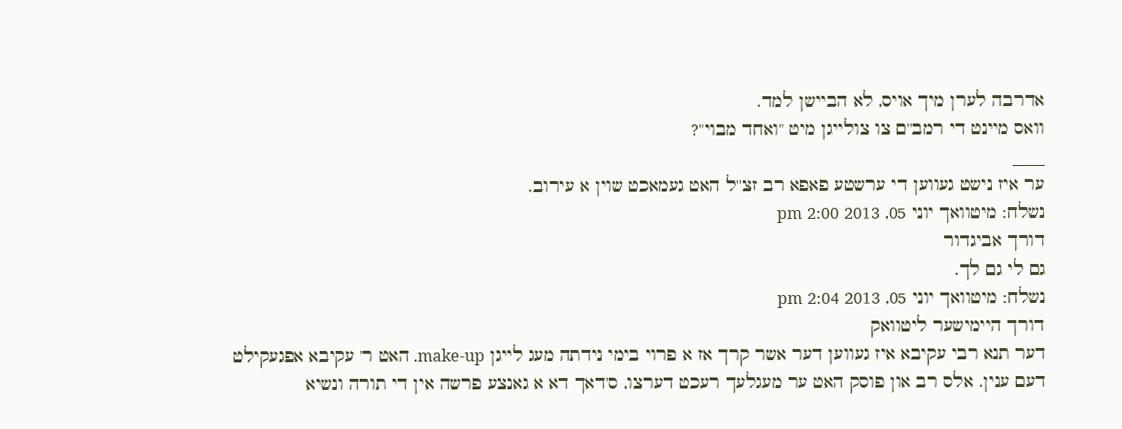אדרבה לערן מיך אויס, לא הביישן למד.
וואס מיינט די רמב''ם צו צולייגן מיט "ואחד מבוי"?
____
ער איז נישט געווען די ערשטע פאפא רב זצ''ל האט געמאכט שוין א עירוב.
נשלח: מיטוואך יוני 05, 2013 2:00 pm
דורך אביגדור
גם לי גם לך.
נשלח: מיטוואך יוני 05, 2013 2:04 pm
דורך היימישער ליטוואק
דער תנא רבי עקיבא איז געווען דער אשר קרך אז א פרוי בימי נידתה מעג לייגן make-up. האט ר' עקיבא אפגעקילט דעם ענין. אלס רב און פוסק האט ער מעגלעך רעכט דערצו, ס'דאך דא א גאנצע פרשה אין די תורה ונשיא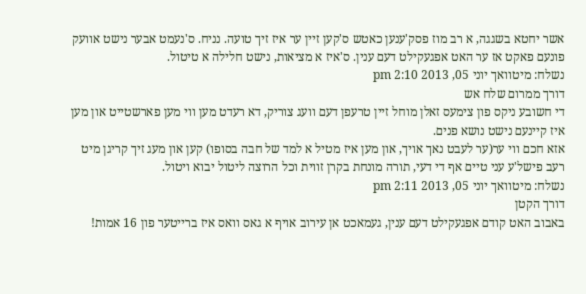אשר יחטא בשגגה, א רב מוז פסק'ענען כאטש ס'קען זיין ער איז זיך טועה. נניח. ס'נעמט אבער נישט אוועק פונעם פאקט אז ער האט אפגעקילט דעם ענין. ס'איז א מציאות, נישט חלילה א טיטול.
נשלח: מיטוואך יוני 05, 2013 2:10 pm
דורך ממרום שלח אש
די חשובע ניקס פון צימעס זאלן מוחל זיין טרעפן דעם וועג צוריק, דא רעדט מען ווי מען פארשטייט און מען איז קיינעם נישט נושא פנים.
אזא חכם ווי ער(ער לעבט נאך אויך, און מען איז מטיל א למד של חבה בסופו) קען און מעג זיך קריגן מיט רעב פישל'ע עני טיים אף די דעי, תורה מונחת בקרן זווית וכל הרוצה ליטול יבוא ויטול.
נשלח: מיטוואך יוני 05, 2013 2:11 pm
דורך הקטן
באבוב האט קודם אפגעקילט דעם ענין, געמאכט אן עירוב אויף א גאס וואס איז ברייטער פון 16 אמות!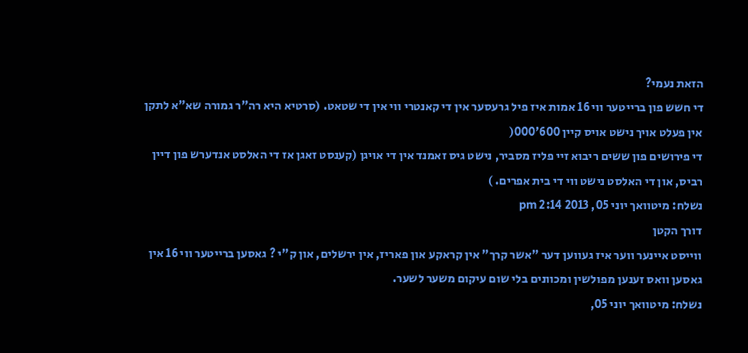הזאת נעמי?
די חשש פון ברייטער ווי 16 אמות איז פיל גרעסער אין די קאנטרי ווי אין די שטאט. (סרטיא היא רה"ר גמורה שא"א לתקן אין פעלט אויך נישט אויס קיין 600'000(
די פירושים פון ששים ריבוא זיי פליז מסביר, נישט גיס זאמנד אין די אויגן (קענסט זאגן אז די האלסט אנדערש פון דיין רביס, און די האלסט נישט ווי די בית אפרים. )
נשלח: מיטוואך יוני 05, 2013 2:14 pm
דורך הקטן
ווייסט איינער ווער איז געווען דער "אשר קרך" אין קראקע און פאריז, אין ירשלים, און ק"י ? גאסען ברייטער ווי 16 אין גאסען וואס זענען מפולשין ומכוונים בלי שום עיקום משער לשער.
נשלח: מיטוואך יוני 05,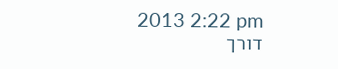2013 2:22 pm
דורך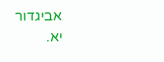אביגדור
יא.